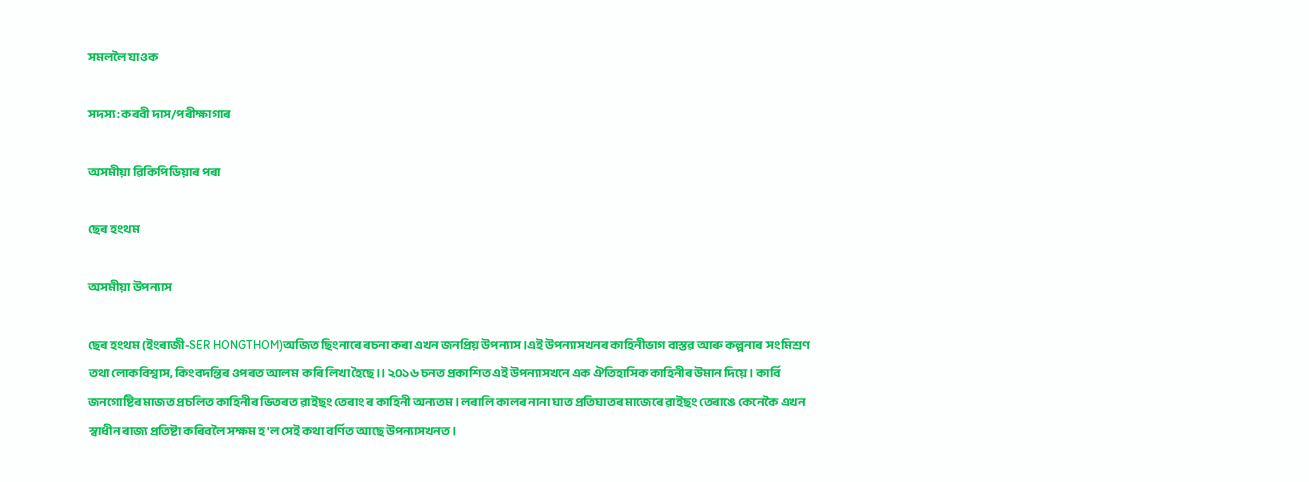সমললৈ যাওক

সদস্য:কৰবী দাস/পৰীক্ষাগাৰ

অসমীয়া ৱিকিপিডিয়াৰ পৰা

ছেৰ হংথম

অসমীয়া উপন‌্যাস

ছেৰ হংথম (ইংৰাজী-SER HONGTHOM)অজিত ছিংনাৰে ৰচনা কৰা এখন জনপ্রিয় উপন্যাস ।এই উপন্যাসখনৰ কাহিনীভাগ বাস্তৱ আৰু কল্পনাৰ  সংমিশ্রণ তথা লোকবিশ্বাস, কিংবদন্তিৰ ওপৰত আলম  কৰি লিখা হৈছে।। ২০১৬ চনত প্রকাশিত এই উপন্যাসখনে এক ঐতিহাসিক কাহিনীৰ উমান দিয়ে। কাৰ্বি জনগোষ্টিৰ মাজত প্রচলিত কাহিনীৰ ভিতৰত ৱাইছং তেৰাং ৰ কাহিনী অন্যতম । লৰালি কালৰ নানা ঘাত প্রতিঘাতৰ মাজেৰে ৱাইছং তেৰাঙে কেনেকৈ এখন স্বাধীন ৰাজ্য প্রতিষ্টা কৰিবলৈ সক্ষম হ'ল সেই কথা বৰ্ণিত আছে উপন্যাসখনত।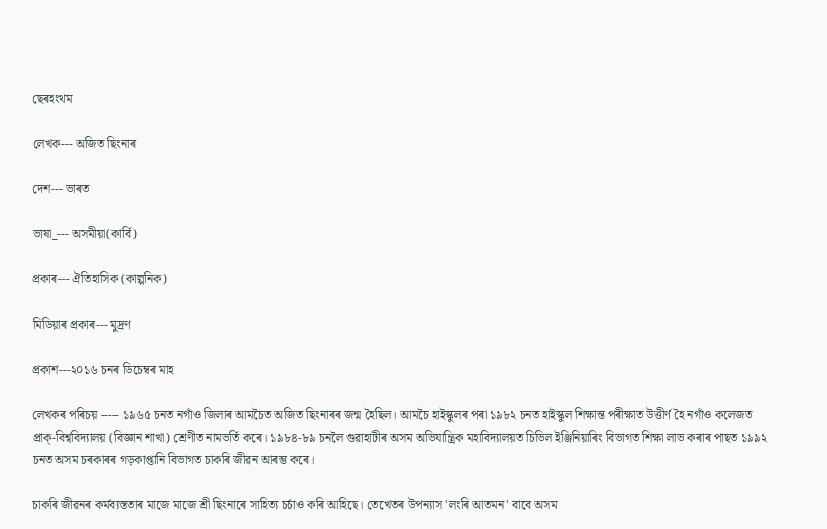ছেৰহংথম

লেখক--- অজিত ছিংনাৰ

দেশ--- ভাৰত

ভাষা_--- অসমীয়া(কাৰ্বি)

প্রকাৰ--- ঐতিহাসিক (কাল্পনিক)

মিডিয়াৰ প্ৰকাৰ--- মুদ্রণ

প্রকাশ---২০১৬ চনৰ ডিচেম্বৰ মাহ

লেখকৰ পৰিচয় ----- ১৯৬৫ চনত নগাঁও জিলাৰ আমচৈত অজিত ছিংনাৰৰ জন্ম হৈছিল। আমচৈ হাইস্কুলৰ পৰা ১৯৮২ চনত হাইস্কুল শিক্ষান্ত পৰীক্ষাত উত্তীর্ণ হৈ নগাঁও কলেজত প্রাক্-বিশ্ববিদ্যালয় (বিজ্ঞান শাখা) শ্রেণীত নামভর্তি কৰে। ১৯৮৪-৮৯ চনলৈ গুৱাহাটীৰ অসম অভিযান্ত্রিক মহাবিদ্যালয়ত চিভিল ইঞ্জিনিয়াৰিং বিভাগত শিক্ষা লাভ কৰাৰ পাছত ১৯৯২ চনত অসম চৰকাৰৰ গড়কাপ্তানি বিভাগত চাকৰি জীৱন আৰম্ভ কৰে।

চাকৰি জীৱনৰ কৰ্মব্যস্ততাৰ মাজে মাজে শ্রী ছিংনাৰে সাহিত্য চর্চাও কৰি আহিছে। তেখেতৰ উপন্যাস 'লংৰি আতমন' বাবে অসম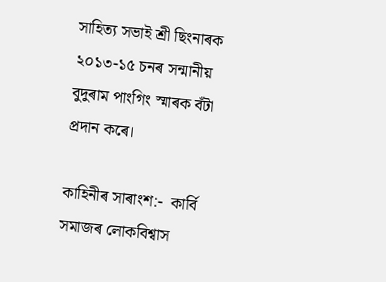সাহিত্য সভাই শ্রী ছিংনাৰক ২০১৩-১৫ চনৰ সন্মানীয় বুদুৰাম পাংগিং স্মাৰক বঁটা প্ৰদান কৰে।

কাহিনীৰ সাৰাংশ:-  কার্বি সমাজৰ লোকবিশ্বাস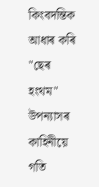কিংবদন্তিক আধাৰ কৰি "ছেৰ হংথম" উপন্যাসৰ কাহিনীয়ে গতি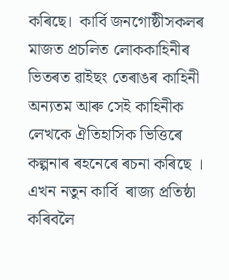কৰিছে।  কাৰ্বি জনগোষ্ঠীসকলৰ মাজত প্রচলিত লোককাহিনীৰ ভিতৰত ৱাইছং তেৰাঙৰ কাহিনী অন্যতম আৰু সেই কাহিনীক লেখকে ঐতিহাসিক ভিত্তিৰে কল্পনাৰ ৰহনেৰে ৰচনা কৰিছে । এখন নতুন কাৰ্বি  ৰাজ্য প্রতিষ্ঠা কৰিবলৈ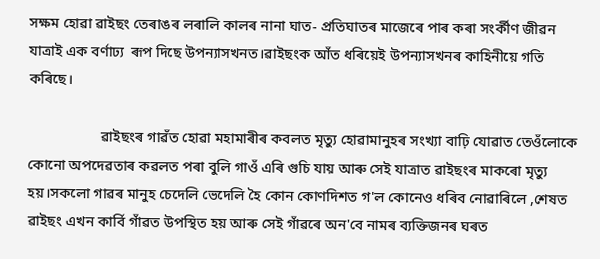সক্ষম হোৱা ৱাইছং তেৰাঙৰ লৰালি কালৰ নানা ঘাত- প্রতিঘাতৰ মাজেৰে পাৰ কৰা সংৰ্কীণ জীৱন  যাত্রাই এক বৰ্ণাঢ্য  ৰূপ দিছে উপন্যাসখনত।ৱাইছংক আঁত ধৰিয়েই উপন্যাসখনৰ কাহিনীয়ে গতি কৰিছে।

                    ৱাইছংৰ গাৱঁত হোৱা মহামাৰীৰ কবলত মৃত্যু হোৱামানুহৰ সংখ্যা বাঢ়ি যোৱাত তেওঁলোকে কোনো অপদেৱতাৰ কৱলত পৰা বুলি গাওঁ এৰি গুচি যায় আৰু সেই যাত্রাত ৱাইছংৰ মাকৰো মৃত্যু হয়।সকলো গাৱৰ মানুহ চেদেলি ভেদেলি হৈ কোন কোণদিশত গ'ল কোনেও ধৰিব নোৱাৰিলে ,শেষত ৱাইছং এখন কাৰ্বি গাঁৱত উপস্থিত হয় আৰু সেই গাঁৱৰে অন'বে নামৰ ব্যক্তিজনৰ ঘৰত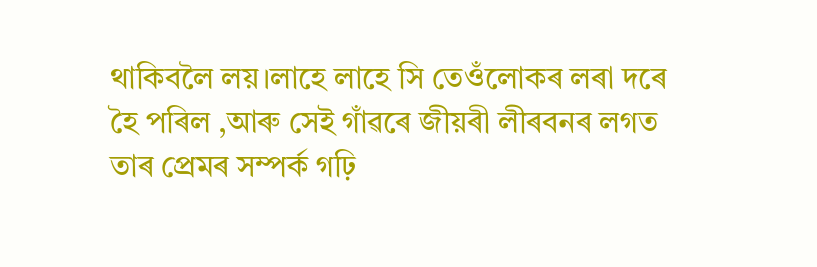থাকিবলৈ লয়।লাহে লাহে সি তেওঁলোকৰ লৰা দৰে হৈ পৰিল ,আৰু সেই গাঁৱৰে জীয়ৰী লীৰবনৰ লগত তাৰ প্রেমৰ সম্পৰ্ক গঢ়ি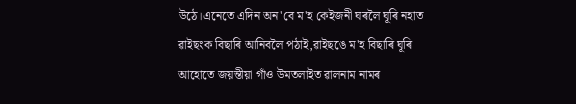উঠে।এনেতে এদিন অন'বে ম'হ কেইজনী ঘৰলৈ ঘূৰি নহাত ৱাইছংক বিছাৰি আনিবলৈ পঠাই,ৱাইছঙে ম'হ বিছাৰি ঘূৰি আহোতে জয়ন্তীয়া গাঁও উমতলাইত ৱালনাম নামৰ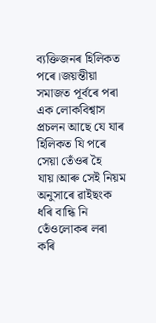ব্যক্তিজনৰ হিলিকত পৰে।জয়ন্তীয়া সমাজত পূৰ্বৰে পৰা এক লোকবিশ্বাস প্রচলন আছে যে যাৰ হিলিকত যি পৰে সেয়া তেঁওৰ হৈ যায়।আৰু সেই নিয়ম অনুসাৰে ৱাইছংক ধৰি বান্ধি নি তেঁওলোকৰ লৰা কৰি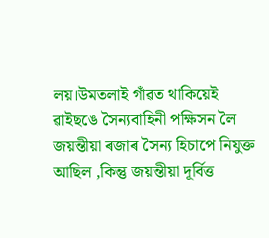লয়।উমতলাই গাঁৱত থাকিয়েই ৱাইছঙে সৈন্যবাহিনী পক্ষিসন লৈ জয়ন্তীয়া ৰজাৰ সৈন্য হিচাপে নিযুক্ত আছিল ,কিন্তু জয়ন্তীয়া দূৰ্বিত্ত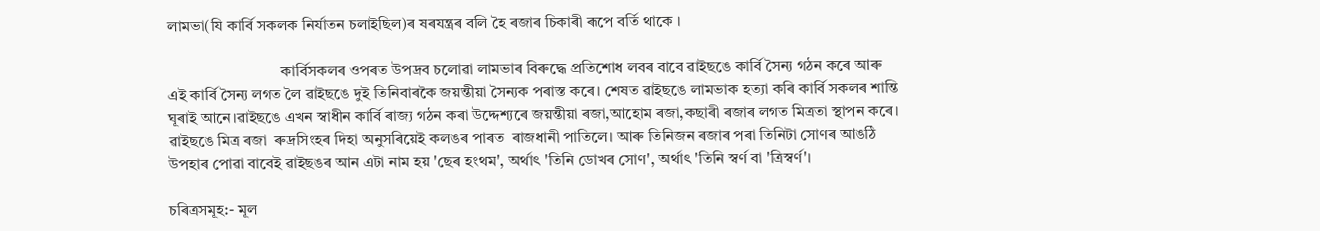লামভা(যি কাৰ্বি সকলক নিৰ্যাতন চলাইছিল)ৰ ষৰযন্ত্রৰ বলি হৈ ৰজাৰ চিকাৰী ৰূপে বৰ্তি থাকে ।

                             কাৰ্বিসকলৰ ওপৰত উপদ্রব চলোৱা লামভাৰ বিৰুদ্ধে প্রতিশোধ লবৰ বাবে ৱাইছঙে কাৰ্বি সৈন্য গঠন কৰে আৰু এই কাৰ্বি সৈন্য লগত লৈ ৱাইছঙে দুই তিনিবাৰকৈ জয়ন্তীয়া সৈন্যক পৰাস্ত কৰে। শেষত ৱাইছঙে লামভাক হত্যা কৰি কাৰ্বি সকলৰ শান্তি ঘূৰাই আনে।ৱাইছঙে এখন স্বাধীন কাৰ্বি ৰাজ্য গঠন কৰা উদ্দেশ্যৰে জয়ন্তীয়া ৰজা,আহোম ৰজা,কছাৰী ৰজাৰ লগত মিত্রতা স্থাপন কৰে। ৱাইছঙে মিত্র ৰজা  ৰুদ্ৰসিংহৰ দিহা অনুসৰিয়েই কলঙৰ পাৰত  ৰাজধানী পাতিলে। আৰু তিনিজন ৰজাৰ পৰা তিনিটা সোণৰ আঙঠি উপহাৰ পোৱা বাবেই ৱাইছঙৰ আন এটা নাম হয় 'ছেৰ হংথম', অর্থাৎ 'তিনি ডোখৰ সোণ', অর্থাৎ 'তিনি স্বর্ণ বা 'ত্রিস্বর্ণ'।

চৰিত্রসমূহ:- মূল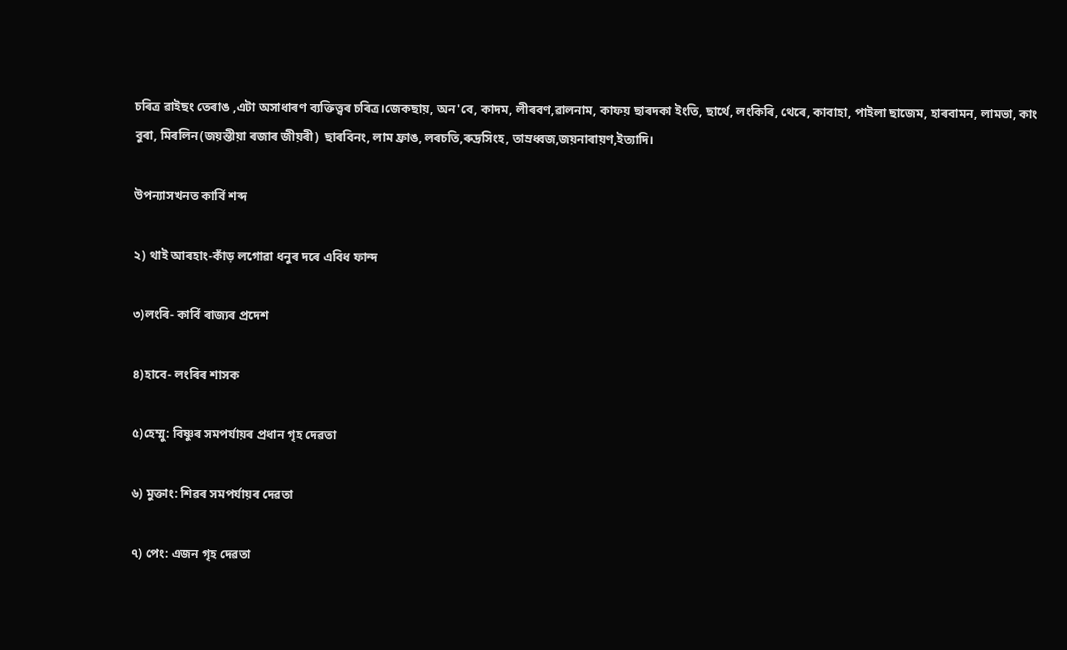চৰিত্র ৱাইছং তেৰাঙ ,এটা অসাধাৰণ ব্যক্তিত্ত্বৰ চৰিত্র।জেকছায়, অন'বে, কাদম, লীৰবণ,ৱালনাম, কাফয় ছাৰদকা ইংতি, ছার্থে, লংকিৰি, থেৰে, কাবাহা, পাইলা ছাজেম, হাৰবামন, লামভা, কাং বুৰা, মিৰলিন(জয়ন্তীয়া ৰজাৰ জীয়ৰী)  ছাৰবিনং, লাম ফ্রাঙ, লৰচতি,ৰুদ্রসিংহ, তাম্রধ্বজ,জয়নাৰায়ণ,ইত্যাদি।

উপন্যাসখনত কাৰ্বি শব্দ

২) থাই আৰহাং-কাঁড় লগোৱা ধনুৰ দৰে এবিধ ফান্দ

৩)লংৰি- কাৰ্বি ৰাজ্যৰ প্ৰদেশ

৪)হাবে- লংৰিৰ শাসক

৫)হেম্মু: বিষ্ণুৰ সমপর্যায়ৰ প্রধান গৃহ দেৱতা

৬) মুক্তাং: শিৱৰ সমপৰ্যায়ৰ দেৱতা

৭) পেং: এজন গৃহ দেৱতা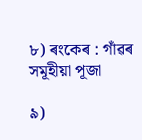৮) ৰংকেৰ : গাঁৱৰ সমূহীয়া পূজা

৯)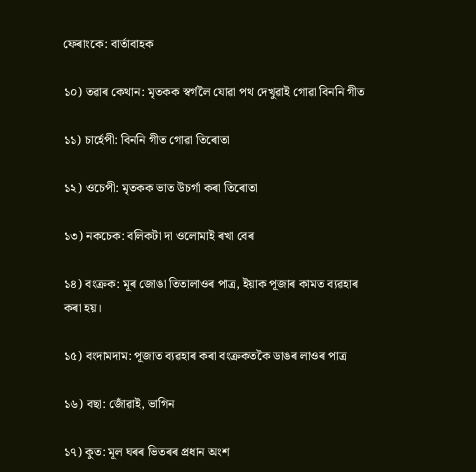ফেৰাংকে: বার্তাবাহক

১০) তৱাৰ কেথান: মৃতকক স্বৰ্গলৈ যোৱা পথ দেখুৱাই গোৱা বিননি গীত

১১) চার্হেপী: বিননি গীত গোৱা তিৰোতা

১২) ওচেপী: মৃতকক ভাত উচৰ্গা কৰা তিৰোতা

১৩) নকচেক: বলিকটা দা ওলোমাই ৰখা বেৰ

১৪) বংক্রক: মূৰ জোঙা তিতালাওৰ পাত্র, ইয়াক পূজাৰ কামত ব্যৱহাৰ কৰা হয়।

১৫) বংদামদাম: পূজাত ব্যৱহাৰ কৰা বংক্ৰকতকৈ ডাঙৰ লাওৰ পাত্র

১৬) বছা: জোঁৱাই, ভাগিন

১৭) কুত: মূল ঘৰৰ ভিতৰৰ প্ৰধান অংশ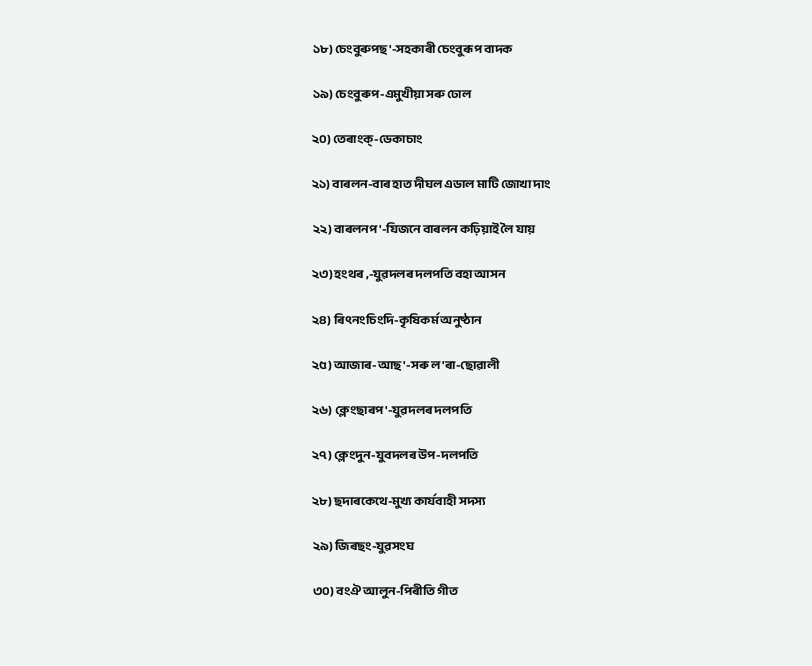১৮) চেংবুৰুপছ'-সহকাৰী চেংবুৰূপ বাদক

১৯) চেংবুৰুপ-এমুখীয়া সৰু ঢোল

২০) তেৰাংক্-ডেকাচাং

২১) বাৰলন-বাৰ হাত দীঘল এডাল মাটি জোখা দাং

২২) বাৰলনপ'-যিজনে বাৰলন কঢ়িয়াই লৈ যায়

২৩) হংথৰ ,-যুৱদলৰ দলপতি বহা আসন

২৪) ৰিৎনংচিংদি-কৃষিকর্ম অনুষ্ঠান

২৫) আজাৰ-আছ'-সৰু ল'ৰা-ছোৱালী

২৬) ক্লেংছাৰপ'-যুৱদলৰ দলপতি

২৭) ক্লেংদুন-যুবদলৰ উপ-দলপতি

২৮) ছদাৰকেথে-মুখ্য কার্যবাহী সদস্য

২৯) জিৰছং-যুৱসংঘ

৩০) বংঐ আলুন-পিৰীতি গীত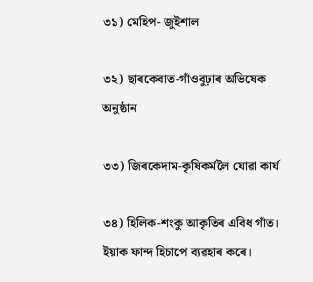৩১) মেহিপ- জুইশাল

৩২) ছাৰকেবাত-গাঁওবুঢ়াৰ অভিষেক অনুষ্ঠান

৩৩) জিৰকেদাম-কৃষিকৰ্মলৈ যোৱা কার্য

৩৪) হিলিক-শংকু আকৃতিৰ এবিধ গাঁত। ইয়াক ফান্দ হিচাপে ব্যৱহাৰ কৰে।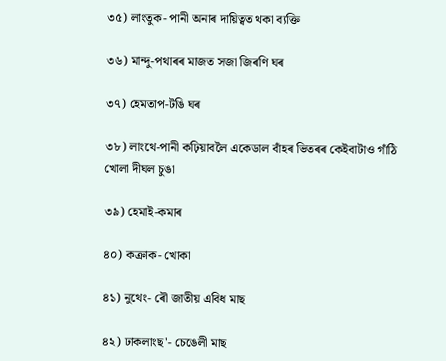৩৫) লাংতুক- পানী অনাৰ দায়িত্বত থকা ব্যক্তি

৩৬) মান্দু-পথাৰৰ মাজত সজা জিৰণি ঘৰ

৩৭) হেমতাপ-টঙি ঘৰ

৩৮) লাংথে-পানী কঢ়িয়াবলৈ একেডাল বাঁহৰ ভিতৰৰ কেইবাটাও গাঁঠি খোলা দীঘল চুঙা

৩৯) হেমাই-কমাৰ

৪০) কক্রাক- খোকা

৪১) নুথেং- ৰৌ জাতীয় এবিধ মাছ

৪২) ঢাকলাংছ'- চেঙেলী মাছ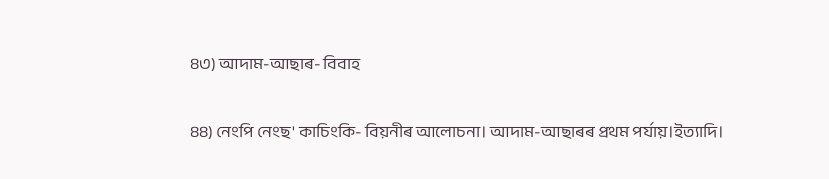৪৩) আদাম-আছাৰ- বিবাহ

৪৪) নেংপি নেংছ' কাচিংকি- বিয়নীৰ আলোচনা। আদাম-আছাৰৰ প্ৰথম পর্যায়।ইত্যাদি।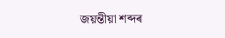জয়ন্তীয়া শব্দৰ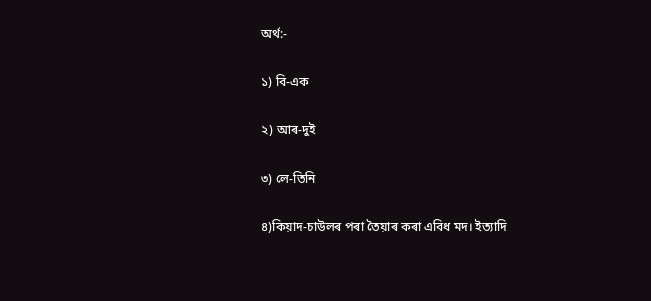অৰ্থ:-

১) বি-এক

২) আৰ-দুই

৩) লে-তিনি

৪)কিয়াদ-চাউলৰ পৰা তৈয়াৰ কৰা এবিধ মদ। ইত্যাদি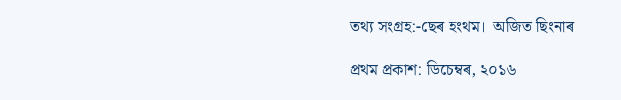তথ্য সংগ্ৰহ:-ছেৰ হংথম।  অজিত ছিংনাৰ

প্রথম প্রকাশ: ডিচেম্বৰ, ২০১৬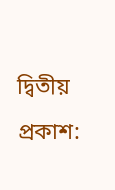দ্বিতীয় প্রকাশ: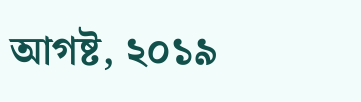আগষ্ট, ২০১৯